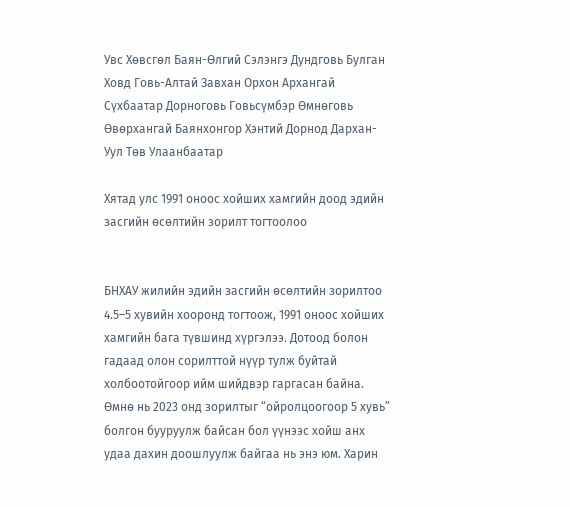Увс Хөвсгөл Баян-Өлгий Сэлэнгэ Дундговь Булган Ховд Говь-Алтай Завхан Орхон Архангай Сүхбаатар Дорноговь Говьсүмбэр Өмнөговь Өвөрхангай Баянхонгор Хэнтий Дорнод Дархан-Уул Төв Улаанбаатар

Хятад улс 1991 оноос хойших хамгийн доод эдийн засгийн өсөлтийн зорилт тогтоолоо


БНХАУ жилийн эдийн засгийн өсөлтийн зорилтоо 4.5–5 хувийн хооронд тогтоож, 1991 оноос хойших хамгийн бага түвшинд хүргэлээ. Дотоод болон гадаад олон сорилттой нүүр тулж буйтай холбоотойгоор ийм шийдвэр гаргасан байна. Өмнө нь 2023 онд зорилтыг “ойролцоогоор 5 хувь” болгон бууруулж байсан бол үүнээс хойш анх удаа дахин доошлуулж байгаа нь энэ юм. Харин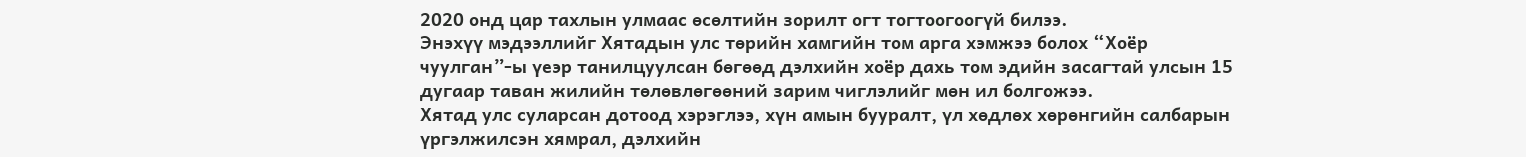2020 онд цар тахлын улмаас өсөлтийн зорилт огт тогтоогоогүй билээ.
Энэхүү мэдээллийг Хятадын улс төрийн хамгийн том арга хэмжээ болох “Хоёр чуулган”-ы үеэр танилцуулсан бөгөөд дэлхийн хоёр дахь том эдийн засагтай улсын 15 дугаар таван жилийн төлөвлөгөөний зарим чиглэлийг мөн ил болгожээ.
Хятад улс суларсан дотоод хэрэглээ, хүн амын бууралт, үл хөдлөх хөрөнгийн салбарын үргэлжилсэн хямрал, дэлхийн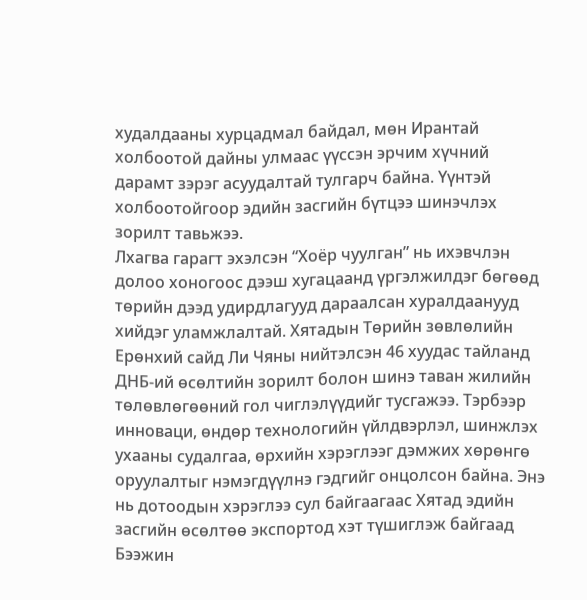худалдааны хурцадмал байдал, мөн Ирантай холбоотой дайны улмаас үүссэн эрчим хүчний дарамт зэрэг асуудалтай тулгарч байна. Үүнтэй холбоотойгоор эдийн засгийн бүтцээ шинэчлэх зорилт тавьжээ.
Лхагва гарагт эхэлсэн “Хоёр чуулган” нь ихэвчлэн долоо хоногоос дээш хугацаанд үргэлжилдэг бөгөөд төрийн дээд удирдлагууд дараалсан хуралдаанууд хийдэг уламжлалтай. Хятадын Төрийн зөвлөлийн Ерөнхий сайд Ли Чяны нийтэлсэн 46 хуудас тайланд ДНБ-ий өсөлтийн зорилт болон шинэ таван жилийн төлөвлөгөөний гол чиглэлүүдийг тусгажээ. Тэрбээр инноваци, өндөр технологийн үйлдвэрлэл, шинжлэх ухааны судалгаа, өрхийн хэрэглээг дэмжих хөрөнгө оруулалтыг нэмэгдүүлнэ гэдгийг онцолсон байна. Энэ нь дотоодын хэрэглээ сул байгаагаас Хятад эдийн засгийн өсөлтөө экспортод хэт түшиглэж байгаад Бээжин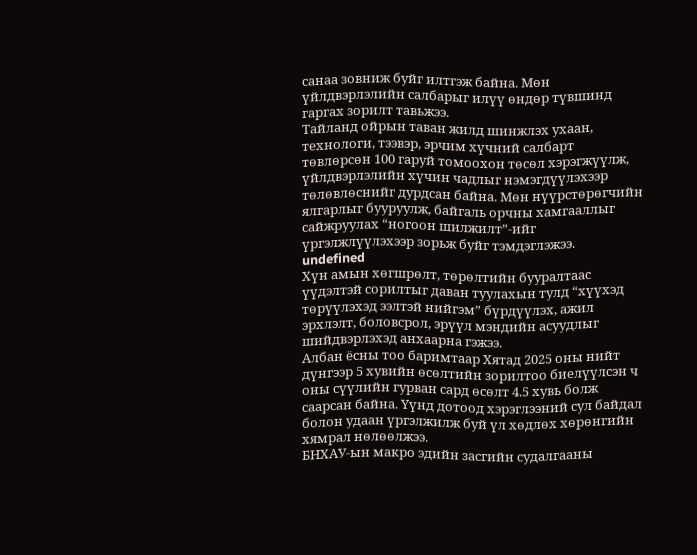санаа зовниж буйг илтгэж байна. Мөн үйлдвэрлэлийн салбарыг илүү өндөр түвшинд гаргах зорилт тавьжээ.
Тайланд ойрын таван жилд шинжлэх ухаан, технологи, тээвэр, эрчим хүчний салбарт төвлөрсөн 100 гаруй томоохон төсөл хэрэгжүүлж, үйлдвэрлэлийн хүчин чадлыг нэмэгдүүлэхээр төлөвлөснийг дурдсан байна. Мөн нүүрстөрөгчийн ялгарлыг бууруулж, байгаль орчны хамгааллыг сайжруулах “ногоон шилжилт”-ийг үргэлжлүүлэхээр зорьж буйг тэмдэглэжээ.
undefined
Хүн амын хөгшрөлт, төрөлтийн бууралтаас үүдэлтэй сорилтыг даван туулахын тулд “хүүхэд төрүүлэхэд ээлтэй нийгэм” бүрдүүлэх, ажил эрхлэлт, боловсрол, эрүүл мэндийн асуудлыг шийдвэрлэхэд анхаарна гэжээ.
Албан ёсны тоо баримтаар Хятад 2025 оны нийт дүнгээр 5 хувийн өсөлтийн зорилтоо биелүүлсэн ч оны сүүлийн гурван сард өсөлт 4.5 хувь болж саарсан байна. Үүнд дотоод хэрэглээний сул байдал болон удаан үргэлжилж буй үл хөдлөх хөрөнгийн хямрал нөлөөлжээ.
БНХАУ-ын макро эдийн засгийн судалгааны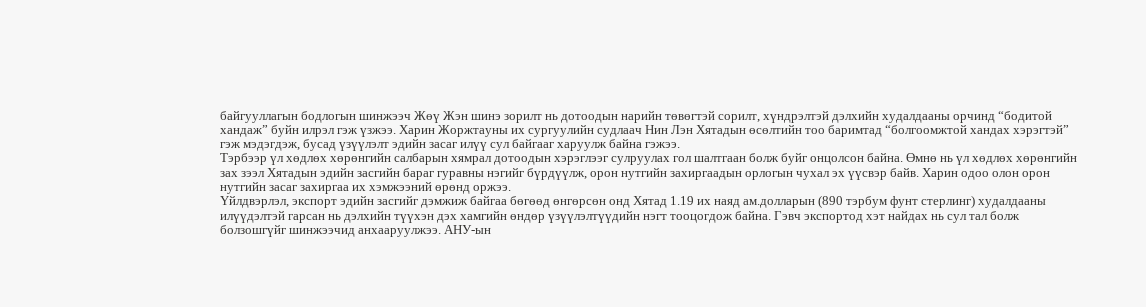байгууллагын бодлогын шинжээч Жөү Жэн шинэ зорилт нь дотоодын нарийн төвөгтэй сорилт, хүндрэлтэй дэлхийн худалдааны орчинд “бодитой хандаж” буйн илрэл гэж үзжээ. Харин Жоржтауны их сургуулийн судлаач Нин Лэн Хятадын өсөлтийн тоо баримтад “болгоомжтой хандах хэрэгтэй” гэж мэдэгдэж, бусад үзүүлэлт эдийн засаг илүү сул байгааг харуулж байна гэжээ.
Тэрбээр үл хөдлөх хөрөнгийн салбарын хямрал дотоодын хэрэглээг сулруулах гол шалтгаан болж буйг онцолсон байна. Өмнө нь үл хөдлөх хөрөнгийн зах зээл Хятадын эдийн засгийн бараг гуравны нэгийг бүрдүүлж, орон нутгийн захиргаадын орлогын чухал эх үүсвэр байв. Харин одоо олон орон нутгийн засаг захиргаа их хэмжээний өрөнд оржээ.
Үйлдвэрлэл, экспорт эдийн засгийг дэмжиж байгаа бөгөөд өнгөрсөн онд Хятад 1.19 их наяд ам.долларын (890 тэрбум фунт стерлинг) худалдааны илүүдэлтэй гарсан нь дэлхийн түүхэн дэх хамгийн өндөр үзүүлэлтүүдийн нэгт тооцогдож байна. Гэвч экспортод хэт найдах нь сул тал болж болзошгүйг шинжээчид анхааруулжээ. АНУ-ын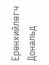Ерөнхийлөгч Дональд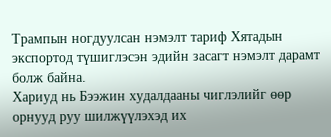Трампын ногдуулсан нэмэлт тариф Хятадын экспортод түшиглэсэн эдийн засагт нэмэлт дарамт болж байна.
Хариуд нь Бээжин худалдааны чиглэлийг өөр орнууд руу шилжүүлэхэд их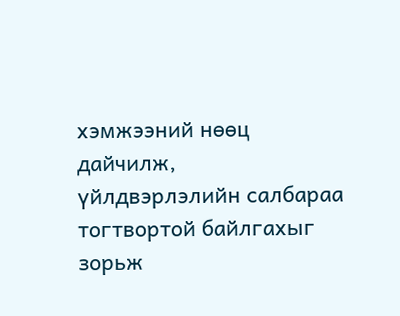хэмжээний нөөц дайчилж, үйлдвэрлэлийн салбараа тогтвортой байлгахыг зорьж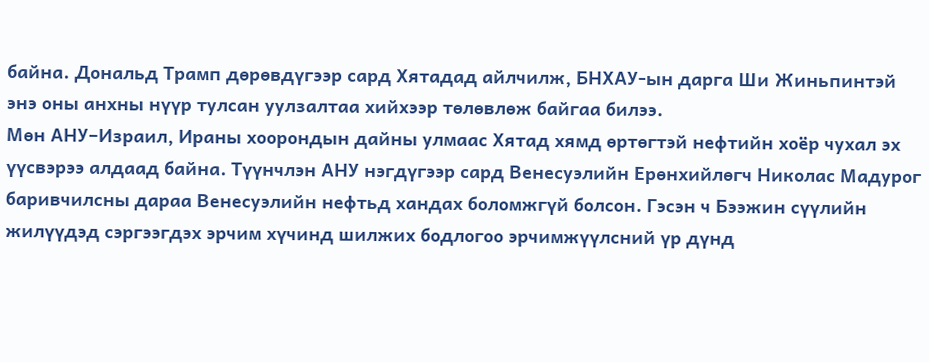байна. Дональд Трамп дөрөвдүгээр сард Хятадад айлчилж, БНХАУ-ын дарга Ши Жиньпинтэй энэ оны анхны нүүр тулсан уулзалтаа хийхээр төлөвлөж байгаа билээ.
Мөн АНУ–Израил, Ираны хоорондын дайны улмаас Хятад хямд өртөгтэй нефтийн хоёр чухал эх үүсвэрээ алдаад байна. Түүнчлэн АНУ нэгдүгээр сард Венесуэлийн Ерөнхийлөгч Николас Мадурог баривчилсны дараа Венесуэлийн нефтьд хандах боломжгүй болсон. Гэсэн ч Бээжин сүүлийн жилүүдэд сэргээгдэх эрчим хүчинд шилжих бодлогоо эрчимжүүлсний үр дүнд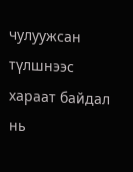чулуужсан түлшнээс хараат байдал нь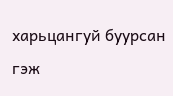харьцангуй буурсан гэж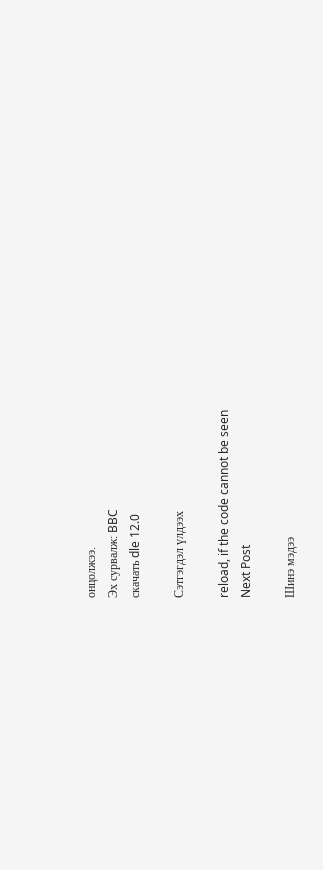онцолжээ.
Эх сурвалж: BBC
скачать dle 12.0

Сэтгэгдэл үлдээх

reload, if the code cannot be seen
Next Post

Шинэ мэдээ